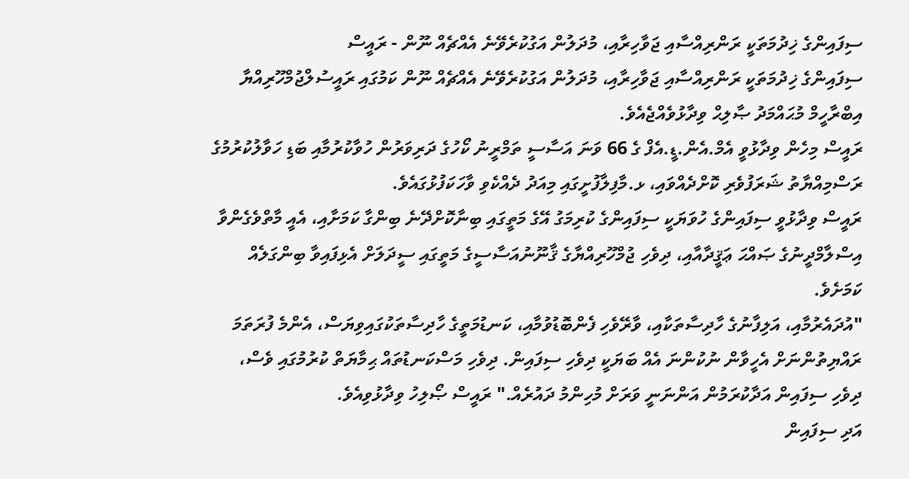ސިފައިންގެ ޚިދުމަތަކީ ރަންރިއްސާއި ޖަވާހިރާއި، މުދަލުން އަގުކުރެވޭނެ އެއްޗެއް ނޫން - ރައީސް
ސިފައިންގެ ޚިދުމަތަކީ ރަންރިއްސާއި ޖަވާހިރާއި، މުދަލުން އަގުކުރެވޭނެ އެއްޗެއް ނޫން ކަމުގައި ރައީސުލްޖުމްހޫރިއްޔާ އިބްރާހީމް މުޙައްމަދު ޞާލިޙް ވިދާޅުވެއްޖެއެވެ.
ރައީސް މިހެން ވިދާޅުވީ އެމް.އެން.ޑީ.އެފް ގެ 66 ވަނަ އަސާސީ ތަމްރީނު ކޯހުގެ ދަރިވަރުން ހުވާކުރުމާއި ބަޑި ހަވާލުކުރުމުގެ ރަސްމިއްޔާތު ޝަރަފުވެރި ކޮށްދެއްވައި، ޅ.މާފިލާފުށީގައި މިއަދު ދެއްކެވި ވާހަކަފުޅުގައެވެ.
ރައީސް ވިދާޅުވީ ސިފައިންގެ ހުވަޔަކީ ސިފައިންގެ ކުރިމަގު އޭގެ މަތީގައި ބިނާކޮށްދޭނެ ބިންގާ ކަމަށާއި، އެއީ މާތްވެގެންވާ އިސްލާމްދީނުގެ ޞައްޙަ ޢަޤީދާއާއި، ދިވެހި ޖުމްހޫރިއްޔާގެ ޤާނޫނުއަސާސީގެ މަތީގައި ސީދަލަށް އެޅިފައިވާ ބިންގަލެއް ކަމަށެވެ.
"އުދައެރުމާއި، އަލިފާނުގެ ހާދިސާތަކާއި، ވާރޭވެހި ފެންބޮޑުވުމާއި، ކަނޑުމަތީގެ ހާދިސާތަކުގައިވިޔަސް، އެންމެ ފުރަތަމަ ރައްޔިތުންނަށް އެހީވާން ނުކުންނަ އެއް ބަޔަކީ ދިވެހި ސިފައިން. ދިވެހި މަސްކަނޑުތައް ޙިމާޔަތް ކުރުމުގައި ވެސް، ދިވެހި ސިފައިން އަދާކުރަމުން އަންނަނީ ވަރަށް މުހިންމު ދައުރެއް." ރައީސް ޞޯލިހު ވިދާޅުވިއެވެ.
އަދި ސިފައިން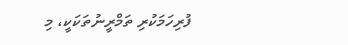ފުރިހަމަކުރި ތަމްރީނުތަކަކީ، މި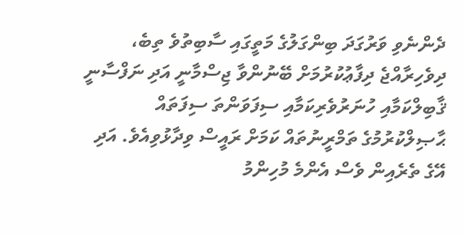ދެންނެވި ވަރުގަދަ ބިންގަލުގެ މަތީގައި ސާބިތުވެ ތިބެ، ދިވެހިރާއްޖެ ދިފާޢުކުރުމަށް ބޭނުންވާ ޖިސްމާނީ އަދި ނަފްސާނީ ޤާބިލްކަމާއި ހުނަރުވެރިކަމާއި ސިފަވަންތަ ސިފަތައް ޙާޞިލްކުރުމުގެ ތަމްރީނުތައް ކަމަށް ރައީސް ވިދާޅުވިއެވެ. އަދި އޭގެ ތެރެއިން ވެސް އެންމެ މުހިންމު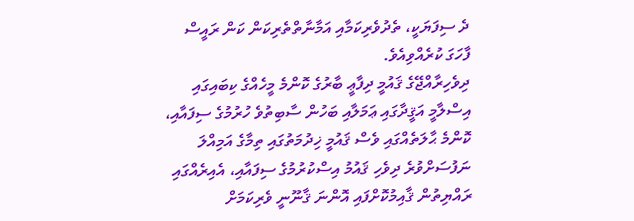ދެ ސިފަޔަކީ، ތެދުވެރިކަމާއި އަމާނާތްތެރިކަން ކަން ރައީސް ފާހަގަ ކުރެއްވިއެވެ.
ދިވެހިރާއްޖޭގެ ޤައުމީ ދިފާޢީ ބާރުގެ ކޮންމެ މީހެއްގެ ކިބައިގައި އިސްލާމީ އަޤީދާގައި ޢަމަލާއި ބަހުން ސާބިތުވެ ހުރުމުގެ ސިފައާއި، ކޮންމެ ޙާލަތެއްގައި ވެސް ޤައުމީ ޚިދުމަތުގައި ތިމާގެ އަމިއްލަ ނަފުސަށްވުރެ ދިވެހި ޤައުމު އިސްކުރުމުގެ ސިފައާއި، އެއިރެއްގައި ރައްޔިތުން ޤާއިމުކޮށްފައި އޮންނަ ޤާނޫނީ ވެރިކަމަށް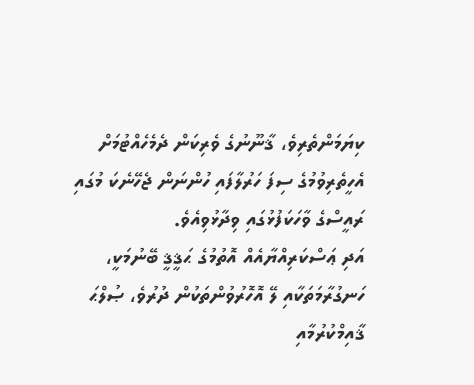ކިޔަމަންތެރިވެ، ޤާނޫނުގެ ވެރިކަން ދެމެހެއްޓުމަށް އެހީތެރިވުމުގެ ސިފަ ހަރުލާފައި ހުންނަން ޖެހޭނެކަ މުގައި ރައީސްގެ ވާހަކަފުޅުގައި ވިދާޅުވިއެވެ.
އަދި ޢަސްކަރިއްޔާއެއް އޮތުމުގެ ޙަޤީޤީ ބޭނުމަކީ، ހަނގުރާމަތަކާއި ލޭ އޮހޮރުވުންތަކުން ދުރުވެ، ޞުލްޙަ ޤާއިމްކުރުމާއި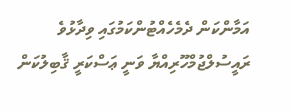އަމާންކަން ދެމެހެއްޓުންކަމުގައި ވިދާޅުވެ ރައީސުލްޖުމްހޫރިއްޔާ ވަނީ ޢަސްކަރީ ޤާބިލުކަން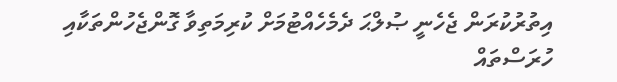އިތުރުކުރަން ޖެހެނީ ޞުލްޙަ ދެމެހެއްޓުމަށް ކުރިމަތިވާ ގޮންޖެހުންތަކާއި ހުރަސްތައް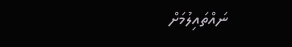ނައްތައިލުމަށް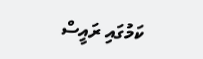ކަމުގައި ރައީސް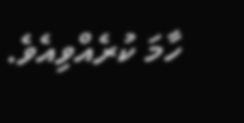ހާމަ ކުރެއްވިއެވެ.